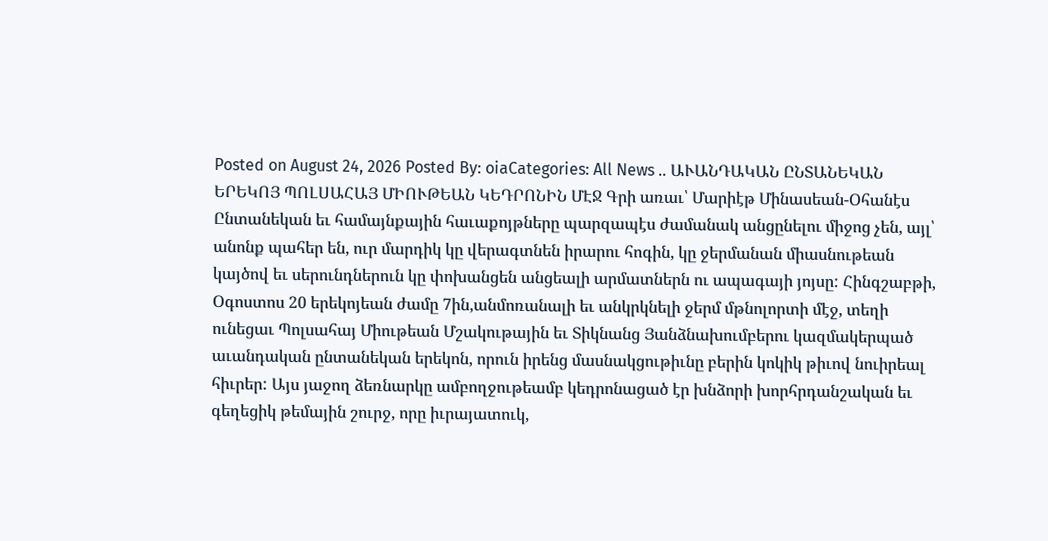Posted on August 24, 2026 Posted By: oiaCategories: All News .. ԱՒԱՆԴԱԿԱՆ ԸՆՏԱՆԵԿԱՆ ԵՐԵԿՈՅ ՊՈԼՍԱՀԱՅ ՄԻՈՒԹԵԱՆ ԿԵԴՐՈՆԻՆ ՄԷՋ Գրի առաւ՝ Մարիէթ Մինասեան-Օհանէս Ընտանեկան եւ համայնքային հաւաքոյթները պարզապէս ժամանակ անցընելու միջոց չեն, այլ՝ անոնք պահեր են, ուր մարդիկ կը վերագտնեն իրարու հոգին, կը ջերմանան միասնութեան կայծով եւ սերունդներուն կը փոխանցեն անցեալի արմատներն ու ապագայի յոյսը: Հինգշաբթի, Օգոստոս 20 երեկոյեան ժամը 7ին,անմոռանալի եւ անկրկնելի ջերմ մթնոլորտի մէջ, տեղի ունեցաւ Պոլսահայ Միութեան Մշակութային եւ Տիկնանց Յանձնախումբերու կազմակերպած աւանդական ընտանեկան երեկոն, որուն իրենց մասնակցութիւնը բերին կոկիկ թիւով նուիրեալ հիւրեր: Այս յաջող ձեռնարկը ամբողջութեամբ կեդրոնացած էր խնձորի խորհրդանշական եւ գեղեցիկ թեմային շուրջ, որը իւրայատուկ,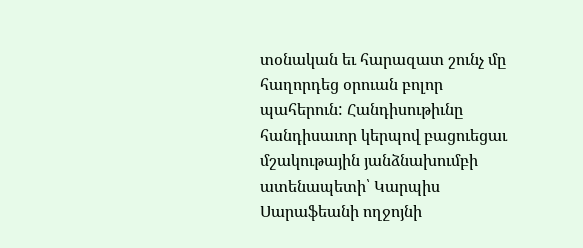տօնական եւ հարազատ շունչ մը հաղորդեց օրուան բոլոր պահերուն: Հանդիսութիւնը հանդիսաւոր կերպով բացուեցաւ մշակութային յանձնախումբի ատենապետի՝ Կարպիս Սարաֆեանի ողջոյնի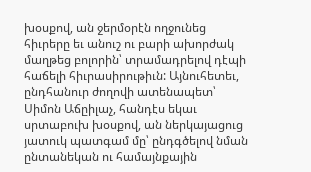խօսքով, ան ջերմօրէն ողջունեց հիւրերը եւ անուշ ու բարի ախորժակ մաղթեց բոլորին՝ տրամադրելով դէպի հաճելի հիւրասիրութիւն: Այնուհետեւ, ընդհանուր ժողովի ատենապետ՝ Սիմոն Աճըիլաչ, հանդէս եկաւ սրտաբուխ խօսքով, ան ներկայացուց յատուկ պատգամ մը՝ ընդգծելով նման ընտանեկան ու համայնքային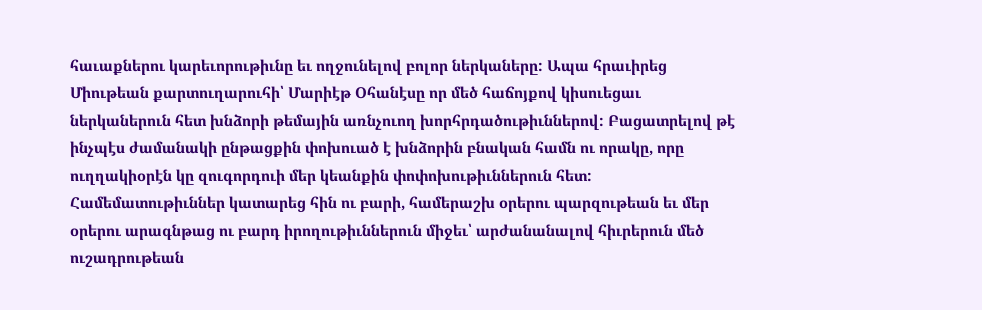հաւաքներու կարեւորութիւնը եւ ողջունելով բոլոր ներկաները: Ապա հրաւիրեց Միութեան քարտուղարուհի՝ Մարիէթ Օհանէսը որ մեծ հաճոյքով կիսուեցաւ ներկաներուն հետ խնձորի թեմային առնչուող խորհրդածութիւններով: Բացատրելով թէ ինչպէս ժամանակի ընթացքին փոխուած է խնձորին բնական համն ու որակը, որը ուղղակիօրէն կը զուգորդուի մեր կեանքին փոփոխութիւններուն հետ: Համեմատութիւններ կատարեց հին ու բարի, համերաշխ օրերու պարզութեան եւ մեր օրերու արագնթաց ու բարդ իրողութիւններուն միջեւ՝ արժանանալով հիւրերուն մեծ ուշադրութեան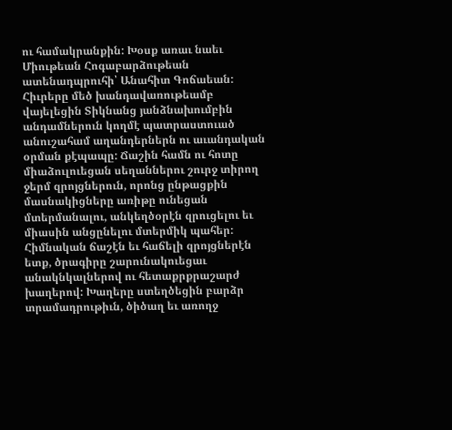ու համակրանքին: Խօսք առաւ նաեւ Միութեան Հոգաբարձութեան ատենադպրուհի՝ Անահիտ Գոճաեան: Հիւրերը մեծ խանդավառութեամբ վայելեցին Տիկնանց յանձնախումբին անդամներուն կողմէ պատրաստուած անուշահամ աղանդերներն ու աւանդական օրման քէպապը: Ճաշին համն ու հոտը միաձուլուեցան սեղաններու շուրջ տիրող ջերմ զրոյցներուն, որոնց ընթացքին մասնակիցները առիթը ունեցան մտերմանալու, անկեղծօրէն զրուցելու եւ միասին անցընելու մտերմիկ պահեր: Հիմնական ճաշէն եւ հաճելի զրոյցներէն ետք, ծրագիրը շարունակուեցաւ անակնկալներով ու հետաքրքրաշարժ խաղերով: Խաղերը ստեղծեցին բարձր տրամադրութիւն, ծիծաղ եւ առողջ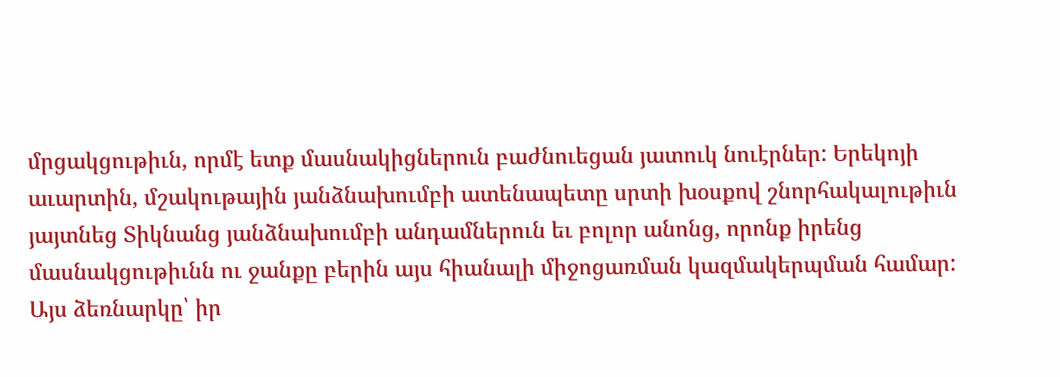մրցակցութիւն, որմէ ետք մասնակիցներուն բաժնուեցան յատուկ նուէրներ: Երեկոյի աւարտին, մշակութային յանձնախումբի ատենապետը սրտի խօսքով շնորհակալութիւն յայտնեց Տիկնանց յանձնախումբի անդամներուն եւ բոլոր անոնց, որոնք իրենց մասնակցութիւնն ու ջանքը բերին այս հիանալի միջոցառման կազմակերպման համար: Այս ձեռնարկը՝ իր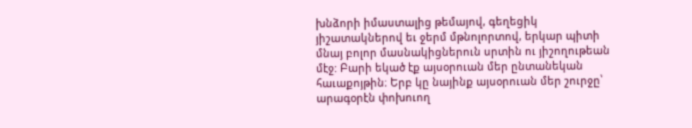խնձորի իմաստալից թեմայով, գեղեցիկ յիշատակներով եւ ջերմ մթնոլորտով, երկար պիտի մնայ բոլոր մասնակիցներուն սրտին ու յիշողութեան մէջ: Բարի եկած էք այսօրուան մեր ընտանեկան հաւաքոյթին։ Երբ կը նայինք այսօրուան մեր շուրջը՝ արագօրէն փոխուող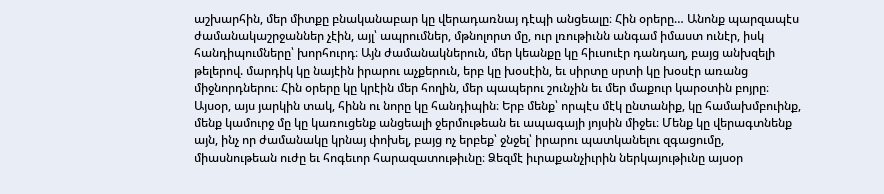աշխարհին, մեր միտքը բնականաբար կը վերադառնայ դէպի անցեալը։ Հին օրերը… Անոնք պարզապէս ժամանակաշրջաններ չէին, այլ՝ ապրումներ, մթնոլորտ մը, ուր լռութիւնն անգամ իմաստ ունէր, իսկ հանդիպումները՝ խորհուրդ։ Այն ժամանակներուն, մեր կեանքը կը հիւսուէր դանդաղ, բայց անխզելի թելերով. մարդիկ կը նայէին իրարու աչքերուն, երբ կը խօսէին, եւ սիրտը սրտի կը խօսէր առանց միջնորդներու։ Հին օրերը կը կրէին մեր հողին, մեր պապերու շունչին եւ մեր մաքուր կարօտին բոյրը։ Այսօր, այս յարկին տակ, հինն ու նորը կը հանդիպին։ Երբ մենք՝ որպէս մէկ ընտանիք, կը համախմբուինք, մենք կամուրջ մը կը կառուցենք անցեալի ջերմութեան եւ ապագայի յոյսին միջեւ։ Մենք կը վերագտնենք այն, ինչ որ ժամանակը կրնայ փոխել, բայց ոչ երբեք՝ ջնջել՝ իրարու պատկանելու զգացումը, միասնութեան ուժը եւ հոգեւոր հարազատութիւնը։ Ձեզմէ իւրաքանչիւրին ներկայութիւնը այսօր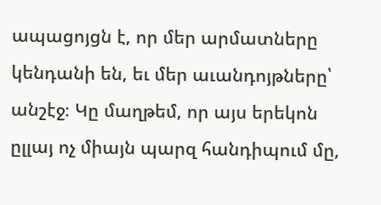ապացոյցն է, որ մեր արմատները կենդանի են, եւ մեր աւանդոյթները՝ անշէջ։ Կը մաղթեմ, որ այս երեկոն ըլլայ ոչ միայն պարզ հանդիպում մը,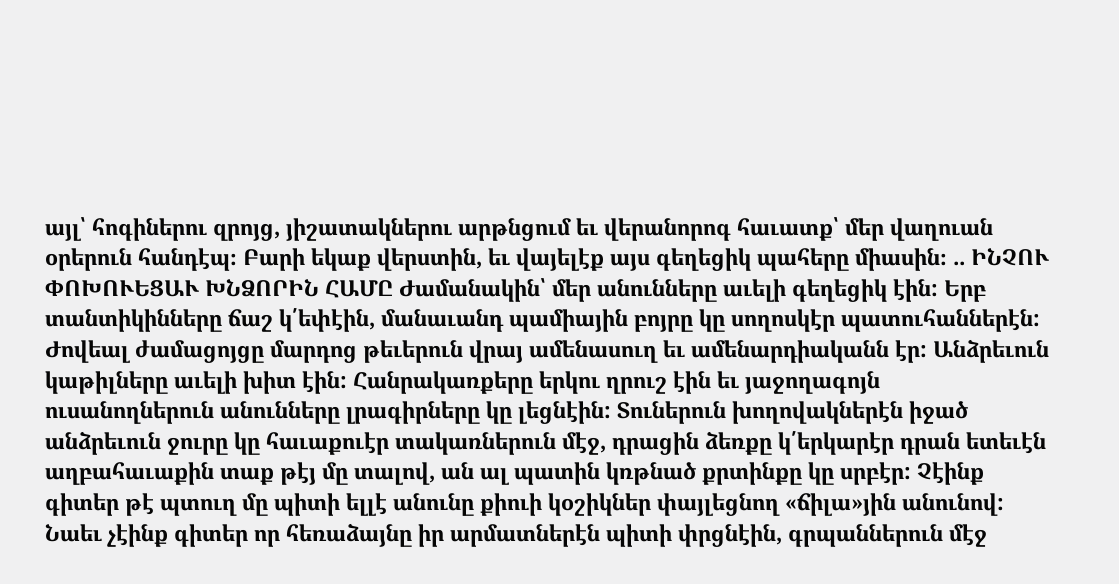այլ՝ հոգիներու զրոյց, յիշատակներու արթնցում եւ վերանորոգ հաւատք՝ մեր վաղուան օրերուն հանդէպ։ Բարի եկաք վերստին, եւ վայելէք այս գեղեցիկ պահերը միասին։ .. ԻՆՉՈՒ ՓՈԽՈՒԵՑԱՒ ԽՆՁՈՐԻՆ ՀԱՄԸ Ժամանակին՝ մեր անունները աւելի գեղեցիկ էին: Երբ տանտիկինները ճաշ կ՛եփէին, մանաւանդ պամիային բոյրը կը սողոսկէր պատուհաններէն: Ժովեալ ժամացոյցը մարդոց թեւերուն վրայ ամենասուղ եւ ամենարդիականն էր: Անձրեւուն կաթիլները աւելի խիտ էին: Հանրակառքերը երկու ղրուշ էին եւ յաջողագոյն ուսանողներուն անունները լրագիրները կը լեցնէին: Տուներուն խողովակներէն իջած անձրեւուն ջուրը կը հաւաքուէր տակառներուն մէջ, դրացին ձեռքը կ՛երկարէր դրան ետեւէն աղբահաւաքին տաք թէյ մը տալով, ան ալ պատին կռթնած քրտինքը կը սրբէր: Չէինք գիտեր թէ պտուղ մը պիտի ելլէ անունը քիուի կօշիկներ փայլեցնող «ճիլա»յին անունով: Նաեւ չէինք գիտեր որ հեռաձայնը իր արմատներէն պիտի փրցնէին, գրպաններուն մէջ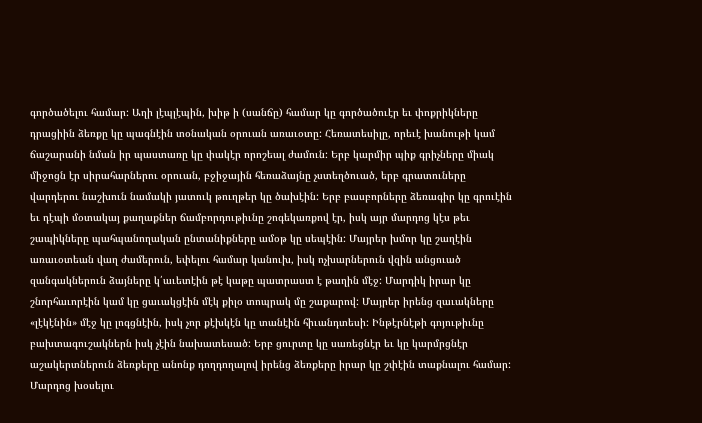գործածելու համար: Աղի լէպլէպին, խիթ ի (սանճը) համար կը գործածուէր եւ փոքրիկները դրացիին ձեռքը կը պագնէին տօնական օրուան առաւօտը: Հեռատեսիլը, որեւէ խանութի կամ ճաշարանի նման իր պաստառը կը փակէր որոշեալ ժամուն: Երբ կարմիր պիք գրիչները միակ միջոցն էր սիրահարներու օրուան, բջիջային հեռաձայնը չստեղծուած, երբ գրատուները վարդերու նաշխուն նամակի յատուկ թուղթեր կը ծախէին: Երբ բասբորները ձեռագիր կը գրուէին եւ դէպի մօտակայ քաղաքներ ճամբորդութիւնը շոգեկառքով էր, իսկ այր մարդոց կէս թեւ շապիկները պահպանողական ընտանիքները ամօթ կը սեպէին: Մայրեր խմոր կը շաղէին առաւօտեան վաղ ժամերուն, եփելու համար կանուխ, իսկ ոչխարներուն վզին անցուած զանգակներուն ձայները կ՛աւետէին թէ կաթը պատրաստ է թաղին մէջ: Մարդիկ իրար կը շնորհաւորէին կամ կը ցաւակցէին մէկ քիլօ տոպրակ մը շաքարով: Մայրեր իրենց զաւակները «լէկէնին» մէջ կը լոգցնէին, իսկ չոր քէխկէն կը տանէին հիւանդտեսի: Ինթէրնէթի գոյութիւնը բախտագուշակներն իսկ չէին նախատեսած: Երբ ցուրտը կը սառեցնէր եւ կը կարմրցնէր աշակերտներուն ձեռքերը անոնք դողդողալով իրենց ձեռքերը իրար կը շփէին տաքնալու համար: Մարդոց խօսելու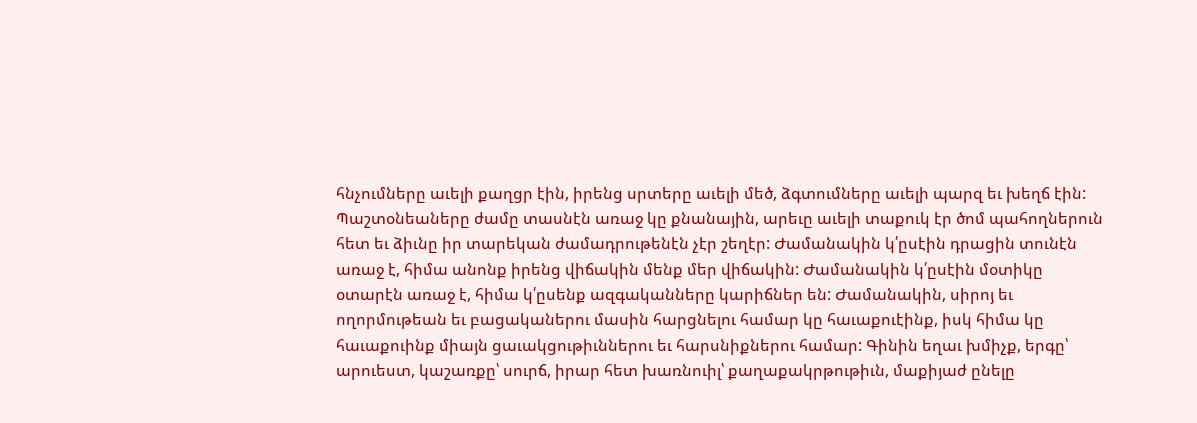հնչումները աւելի քաղցր էին, իրենց սրտերը աւելի մեծ, ձգտումները աւելի պարզ եւ խեղճ էին: Պաշտօնեաները ժամը տասնէն առաջ կը քնանային, արեւը աւելի տաքուկ էր ծոմ պահողներուն հետ եւ ձիւնը իր տարեկան ժամադրութենէն չէր շեղէր: Ժամանակին կ՛ըսէին դրացին տունէն առաջ է, հիմա անոնք իրենց վիճակին մենք մեր վիճակին: Ժամանակին կ՛ըսէին մօտիկը օտարէն առաջ է, հիմա կ՛ըսենք ազգականները կարիճներ են: Ժամանակին, սիրոյ եւ ողորմութեան եւ բացականերու մասին հարցնելու համար կը հաւաքուէինք, իսկ հիմա կը հաւաքուինք միայն ցաւակցութիւններու եւ հարսնիքներու համար: Գինին եղաւ խմիչք, երգը՝ արուեստ, կաշառքը՝ սուրճ, իրար հետ խառնուիլ՝ քաղաքակրթութիւն, մաքիյաժ ընելը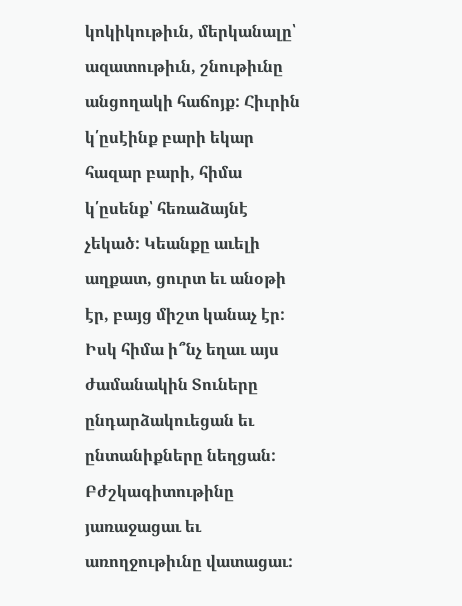կոկիկութիւն, մերկանալը՝ ազատութիւն, շնութիւնը անցողակի հաճոյք: Հիւրին կ՛ըսէինք բարի եկար հազար բարի, հիմա կ՛ըսենք՝ հեռաձայնէ չեկած: Կեանքը աւելի աղքատ, ցուրտ եւ անօթի էր, բայց միշտ կանաչ էր: Իսկ հիմա ի՞նչ եղաւ այս ժամանակին Տուները ընդարձակուեցան եւ ընտանիքները նեղցան: Բժշկագիտութինը յառաջացաւ եւ առողջութիւնը վատացաւ: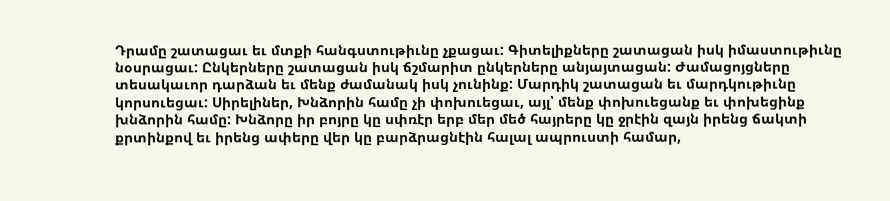Դրամը շատացաւ եւ մտքի հանգստութիւնը չքացաւ: Գիտելիքները շատացան իսկ իմաստութիւնը նօսրացաւ: Ընկերները շատացան իսկ ճշմարիտ ընկերները անյայտացան: Ժամացոյցները տեսակաւոր դարձան եւ մենք ժամանակ իսկ չունինք: Մարդիկ շատացան եւ մարդկութիւնը կորսուեցաւ: Սիրելիներ, Խնձորին համը չի փոխուեցաւ, այլ՝ մենք փոխուեցանք եւ փոխեցինք խնձորին համը: Խնձորը իր բոյրը կը սփռէր երբ մեր մեծ հայրերը կը ջրէին զայն իրենց ճակտի քրտինքով եւ իրենց ափերը վեր կը բարձրացնէին հալալ ապրուստի համար,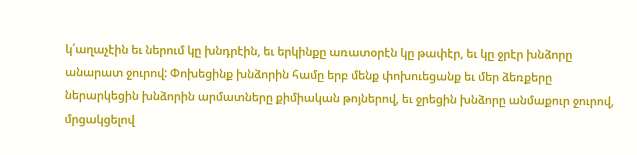կ՛աղաչէին եւ ներում կը խնդրէին, եւ երկինքը առատօրէն կը թափէր, եւ կը ջրէր խնձորը անարատ ջուրով: Փոխեցինք խնձորին համը երբ մենք փոխուեցանք եւ մեր ձեռքերը ներարկեցին խնձորին արմատները քիմիական թոյներով, եւ ջրեցին խնձորը անմաքուր ջուրով, մրցակցելով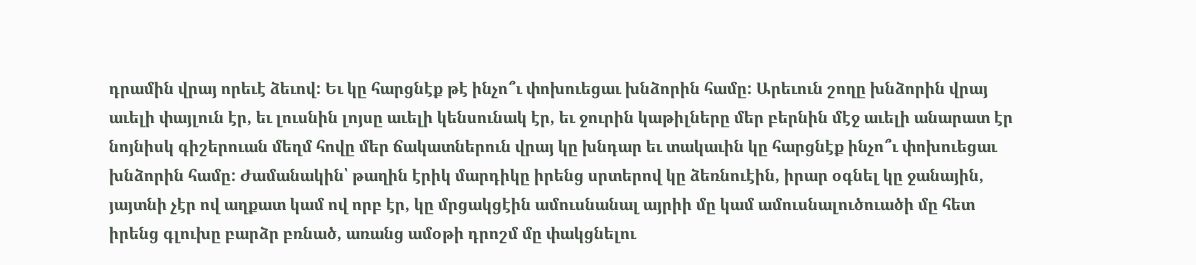դրամին վրայ որեւէ ձեւով: Եւ կը հարցնէք թէ ինչո՞ւ փոխուեցաւ խնձորին համը: Արեւուն շողը խնձորին վրայ աւելի փայլուն էր, եւ լուսնին լոյսը աւելի կենսունակ էր, եւ ջուրին կաթիլները մեր բերնին մէջ աւելի անարատ էր նոյնիսկ գիշերուան մեղմ հովը մեր ճակատներուն վրայ կը խնդար եւ տակաւին կը հարցնէք ինչո՞ւ փոխուեցաւ խնձորին համը: Ժամանակին՝ թաղին էրիկ մարդիկը իրենց սրտերով կը ձեռնուէին, իրար օգնել կը ջանային, յայտնի չէր ով աղքատ կամ ով որբ էր, կը մրցակցէին ամուսնանալ այրիի մը կամ ամուսնալուծուածի մը հետ իրենց գլուխը բարձր բռնած, առանց ամօթի դրոշմ մը փակցնելու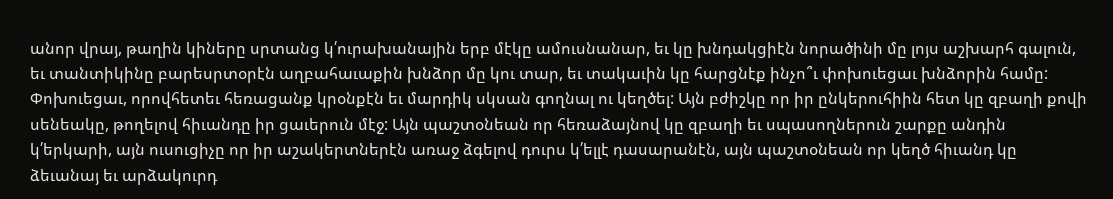անոր վրայ, թաղին կիները սրտանց կ՛ուրախանային երբ մէկը ամուսնանար, եւ կը խնդակցիէն նորածինի մը լոյս աշխարհ գալուն, եւ տանտիկինը բարեսրտօրէն աղբահաւաքին խնձոր մը կու տար, եւ տակաւին կը հարցնէք ինչո՞ւ փոխուեցաւ խնձորին համը: Փոխուեցաւ, որովհետեւ հեռացանք կրօնքէն եւ մարդիկ սկսան գողնալ ու կեղծել: Այն բժիշկը որ իր ընկերուհիին հետ կը զբաղի քովի սենեակը, թողելով հիւանդը իր ցաւերուն մէջ: Այն պաշտօնեան որ հեռաձայնով կը զբաղի եւ սպասողներուն շարքը անդին կ՛երկարի, այն ուսուցիչը որ իր աշակերտներէն առաջ ձգելով դուրս կ՛ելլէ դասարանէն, այն պաշտօնեան որ կեղծ հիւանդ կը ձեւանայ եւ արձակուրդ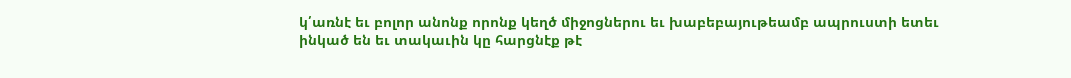կ՛առնէ եւ բոլոր անոնք որոնք կեղծ միջոցներու եւ խաբեբայութեամբ ապրուստի ետեւ ինկած են եւ տակաւին կը հարցնէք թէ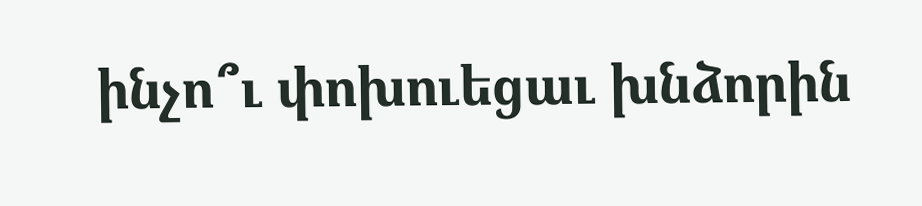ինչո՞ւ փոխուեցաւ խնձորին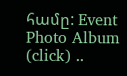համը: Event Photo Album (click) ..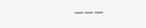———